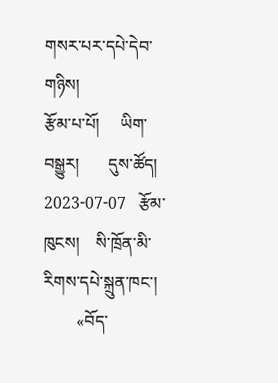གསར་པར་དཔེ་དེབ་གཉིས།
རྩོམ་པ་པོ།     ཡིག་བསྒྱུར།       དུས་ཚོད།   2023-07-07   རྩོམ་ཁུངས།    སི་ཁྲོན་མི་རིགས་དཔེ་སྐྲུན་ཁང་།
        «བོད་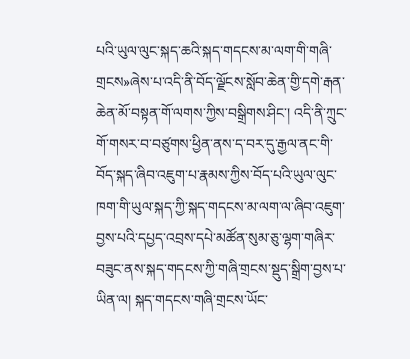པའི་ཡུལ་ལུང་སྐད་ཆའི་སྐད་གདངས་མ་ལག་གི་གཞི་གྲངས»ཞེས་པ་འདི་ནི་བོད་ལྗོངས་སློབ་ཆེན་གྱི་དགེ་རྒན་ཆེན་མོ་བསྟན་གོ་ལགས་ཀྱིས་བསྒྲིགས་ཤིང་། འདི་ནི་ཀྲུང་གོ་གསར་བ་བཙུགས་ཕྱིན་ནས་ད་བར་དུ་རྒྱལ་ནང་གི་བོད་སྐད་ཞིབ་འཇུག་པ་རྣམས་ཀྱིས་བོད་པའི་ཡུལ་ལུང་ཁག་གི་ཡུལ་སྐད་ཀྱི་སྐད་གདངས་མ་ལག་ལ་ཞིབ་འཇུག་བྱས་པའི་དཔྱད་འབྲས་དཔེ་མཚོན་སུམ་ཅུ་ལྷག་གཞིར་བཟུང་ནས་སྐད་གདངས་ཀྱི་གཞི་གྲངས་སྡུད་སྒྲིག་བྱས་པ་ཡིན་ལ། སྐད་གདངས་གཞི་གྲངས་ཡོང་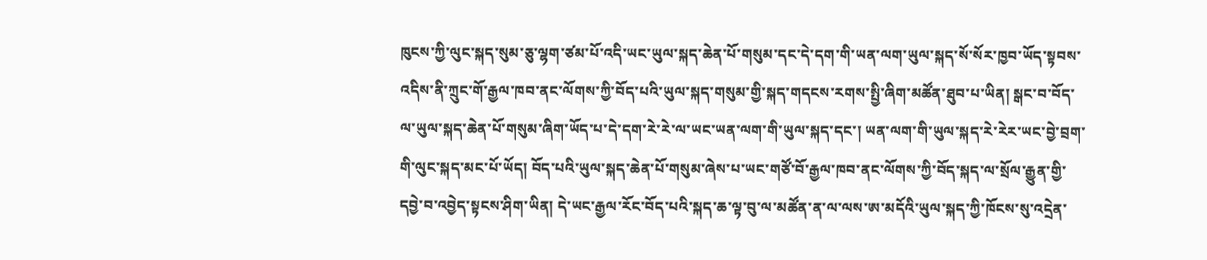ཁུངས་ཀྱི་ལུང་སྐད་སུམ་ཅུ་ལྷག་ཙམ་པོ་འདི་ཡང་ཡུལ་སྐད་ཆེན་པོ་གསུམ་དང་དེ་དག་གི་ཡན་ལག་ཡུལ་སྐད་སོ་སོར་ཁྱབ་ཡོད་སྟབས་འདིས་ནི་ཀྲུང་གོ་རྒྱལ་ཁབ་ནང་ལོགས་ཀྱི་བོད་པའི་ཡུལ་སྐད་གསུམ་གྱི་སྐད་གདངས་རགས་སྤྱི་ཞིག་མཚོན་ཐུབ་པ་ཡིན། སྒང་བ་བོད་ལ་ཡུལ་སྐད་ཆེན་པོ་གསུམ་ཞིག་ཡོད་པ་དེ་དག་རེ་རེ་ལ་ཡང་ཡན་ལག་གི་ཡུལ་སྐད་དང་། ཡན་ལག་གི་ཡུལ་སྐད་རེ་རེར་ཡང་བྱེ་བྲག་གི་ལུང་སྐད་མང་པོ་ཡོད། བོད་པའི་ཡུལ་སྐད་ཆེན་པོ་གསུམ་ཞེས་པ་ཡང་གཙོ་བོ་རྒྱལ་ཁབ་ནང་ལོགས་ཀྱི་བོད་སྐད་ལ་སྲོལ་རྒྱུན་གྱི་དབྱེ་བ་འབྱེད་སྟངས་ཤིག་ཡིན། དེ་ཡང་རྒྱལ་རོང་བོད་པའི་སྐད་ཆ་ལྟ་བུ་ལ་མཚོན་ན་ལ་ལས་ཨ་མདོའི་ཡུལ་སྐད་ཀྱི་ཁོངས་སུ་འདྲེན་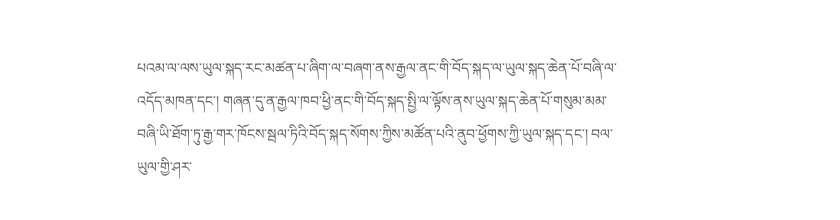པའམ་ལ་ལས་ཡུལ་སྐད་རང་མཚན་པ་ཞིག་ལ་བཞག་ནས་རྒྱལ་ནང་གི་བོད་སྐད་ལ་ཡུལ་སྐད་ཆེན་པོ་བཞི་ལ་འདོད་མཁན་དང་། གཞན་དུ་ན་རྒྱལ་ཁབ་ཕྱི་ནང་གི་བོད་སྐད་སྤྱི་ལ་ལྟོས་ནས་ཡུལ་སྐད་ཆེན་པོ་གསུམ་མམ་བཞི་ཡི་ཐོག་ཏུ་རྒྱ་གར་ཁོངས་སྦལ་ཏིའི་བོད་སྐད་སོགས་ཀྱིས་མཚོན་པའི་ནུབ་ཕྱོགས་ཀྱི་ཡུལ་སྐད་དང་། བལ་ཡུལ་གྱི་ཤར་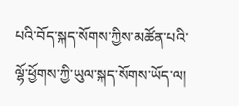པའི་བོད་སྐད་སོགས་ཀྱིས་མཚོན་པའི་ལྷོ་ཕྱོགས་ཀྱི་ཡུལ་སྐད་སོགས་ཡོད་ལ།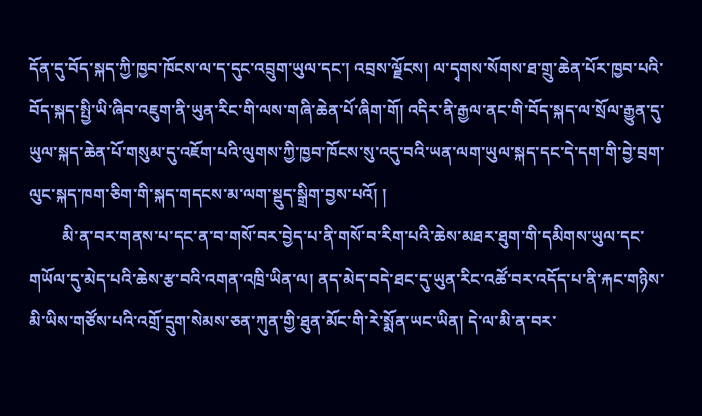དོན་དུ་བོད་སྐད་ཀྱི་ཁྱབ་ཁོངས་ལ་ད་དུང་འབྲུག་ཡུལ་དང་། འབྲས་ལྗོངས། ལ་དྭགས་སོགས་ཐ་གྲུ་ཆེན་པོར་ཁྱབ་པའི་བོད་སྐད་སྤྱི་ཡི་ཞིབ་འཇུག་ནི་ཡུན་རིང་གི་ལས་གཞི་ཆེན་པོ་ཞིག་གོ། འདིར་ནི་རྒྱལ་ནང་གི་བོད་སྐད་ལ་སྲོལ་རྒྱུན་དུ་ཡུལ་སྐད་ཆེན་པོ་གསུམ་དུ་འཇོག་པའི་ལུགས་ཀྱི་ཁྱབ་ཁོངས་སུ་འདུ་བའི་ཡན་ལག་ཡུལ་སྐད་དང་དེ་དག་གི་བྱེ་བྲག་ལུང་སྐད་ཁག་ཅིག་གི་སྐད་གདངས་མ་ལག་སྡུད་སྒྲིག་བྱས་པའོ། །
        མི་ན་བར་གནས་པ་དང་ན་བ་གསོ་བར་བྱེད་པ་ནི་གསོ་བ་རིག་པའི་ཆེས་མཐར་ཐུག་གི་དམིགས་ཡུལ་དང་གཡོལ་དུ་མེད་པའི་ཆེས་རྩ་བའི་འགན་འཁྲི་ཡིན་ལ། ནད་མེད་བདེ་ཐང་དུ་ཡུན་རིང་འཚོ་བར་འདོད་པ་ནི་རྐང་གཉིས་མི་ཡིས་གཙོས་པའི་འགྲོ་དྲུག་སེམས་ཅན་ཀུན་གྱི་ཐུན་མོང་གི་རེ་སྨོན་ཡང་ཡིན། དེ་ལ་མི་ན་བར་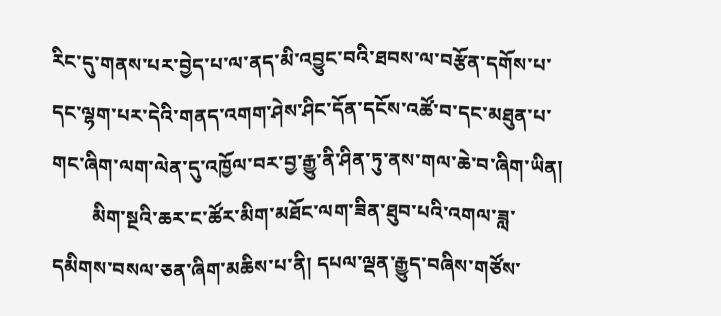རིང་དུ་གནས་པར་བྱེད་པ་ལ་ནད་མི་འབྱུང་བའི་ཐབས་ལ་བརྩོན་དགོས་པ་དང་ལྷག་པར་དེའི་གནད་འགག་ཤེས་ཤིང་དོན་དངོས་འཚོ་བ་དང་མཐུན་པ་གང་ཞིག་ལག་ལེན་དུ་འཁྱོལ་བར་བྱ་རྒྱུ་ནི་ཤིན་ཏུ་ནས་གལ་ཆེ་བ་ཞིག་ཡིན།
        མིག་སྔའི་ཆར་ང་ཚོར་མིག་མཐོང་ལག་ཟིན་ཐུབ་པའི་འགལ་ཟླ་དམིགས་བསལ་ཅན་ཞིག་མཆིས་པ་ནི། དཔལ་ལྡན་རྒྱུད་བཞིས་གཙོས་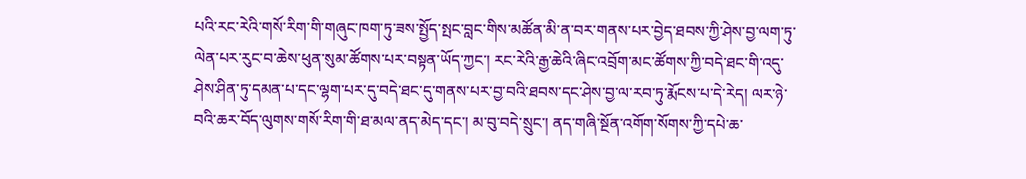པའི་རང་རེའི་གསོ་རིག་གི་གཞུང་ཁག་ཏུ་ཟས་སྤྱོད་སྤང་བླང་གིས་མཚོན་མི་ན་བར་གནས་པར་བྱེད་ཐབས་ཀྱི་ཤེས་བྱ་ལག་ཏུ་ལེན་པར་རུང་བ་ཆེས་ཕུན་སུམ་ཚོགས་པར་བསྟན་ཡོད་ཀྱང་། རང་རེའི་རྒྱ་ཆེའི་ཞིང་འབྲོག་མང་ཚོགས་ཀྱི་བདེ་ཐང་གི་འདུ་ཤེས་ཤིན་ཏུ་དམན་པ་དང་ལྷག་པར་དུ་བདེ་ཐང་དུ་གནས་པར་བྱ་བའི་ཐབས་དང་ཤེས་བྱ་ལ་རབ་ཏུ་རྨོངས་པ་དེ་རེད། ལར་ཉེ་བའི་ཆར་བོད་ལུགས་གསོ་རིག་གི་ཐ་མལ་ནད་མེད་དང་། མ་བུ་བདེ་སྲུང་། ནད་གཞི་སྔོན་འགོག་སོགས་ཀྱི་དཔེ་ཆ་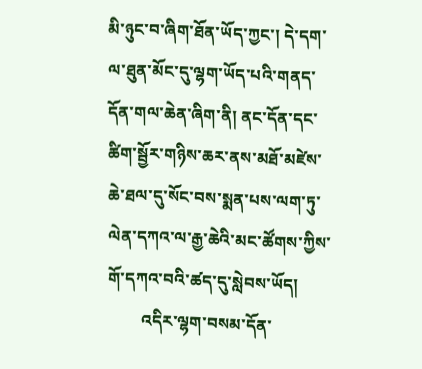མི་ཉུང་བ་ཞིག་ཐོན་ཡོད་ཀྱང་། དེ་དག་ལ་ཐུན་མོང་དུ་ལྷག་ཡོད་པའི་གནད་དོན་གལ་ཆེན་ཞིག་ནི། ནང་དོན་དང་ཚིག་སྦྱོར་གཉིས་ཆར་ནས་མཐོ་མཛེས་ཆེ་ཐལ་དུ་སོང་བས་སྨན་པས་ལག་ཏུ་ལེན་དཀའ་ལ་རྒྱ་ཆེའི་མང་ཚོགས་ཀྱིས་གོ་དཀའ་བའི་ཚད་དུ་སླེབས་ཡོད།
        འདིར་ལྷག་བསམ་དོན་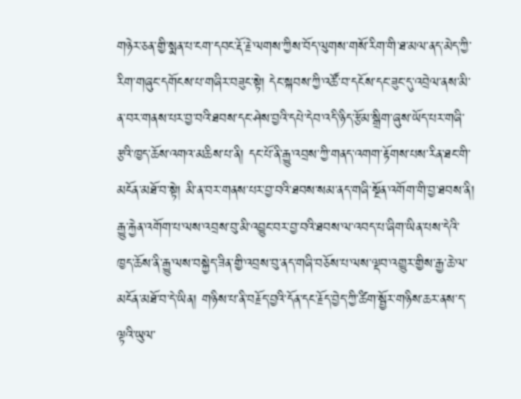གཉེར་ཅན་གྱི་སྨན་པ་ངག་དབང་རྡོ་རྗེ་ལགས་ཀྱིས་བོད་ལུགས་གསོ་རིག་གི་ཐ་མལ་ནད་མེད་ཀྱི་རིག་གཞུང་དགོངས་པ་གཞིར་བཟུང་སྟེ། དེང་སྐབས་ཀྱི་འཚོ་བ་དངོས་དང་ཟུང་དུ་འབྲེལ་ནས་མི་ན་བར་གནས་པར་བྱ་བའི་ཐབས་དང་ཤེས་བྱའི་དཔེ་དེབ་འདི་ཉིད་རྩོམ་སྒྲིག་ཞུས་ཡོད་པར་གཞི་རྩའི་ཁྱད་ཆོས་འགའ་མཆིས་པ་ནི། དང་པོ་ནི་རྒྱུ་འབྲས་ཀྱི་གནད་འགག་རྟོགས་པས་རིན་ཐང་གི་མངོན་མཐོ་བ་སྟེ། མི་ན་བར་གནས་པར་བྱ་བའི་ཐབས་སམ་ནད་གཞི་སྔོན་འགོག་གི་བྱ་ཐབས་ནི། རྒྱུ་རྐྱེན་འགོག་པ་ལས་འབྲས་བུ་མི་འབྱུང་བར་བྱ་བའི་ཐབས་ལ་འབད་པ་ཞིག་ཡིན་པས་དེའི་ཁྱད་ཆོས་ནི་རྒྱུ་ལས་བསྐྱེད་ཟིན་གྱི་འབྲས་བུ་ནད་གཞི་བཅོས་པ་ལས་ལྡབ་འགྱུར་གྱིས་རྒྱ་ཆེ་ལ་མངོན་མཐོ་བ་དེ་ཡིན། གཉིས་པ་ནི་བརྗོད་བྱའི་དོན་དང་རྗོད་བྱེད་ཀྱི་ཚིག་སྦྱོར་གཉིས་ཆར་ནས་ད་ལྟའི་ཡུལ་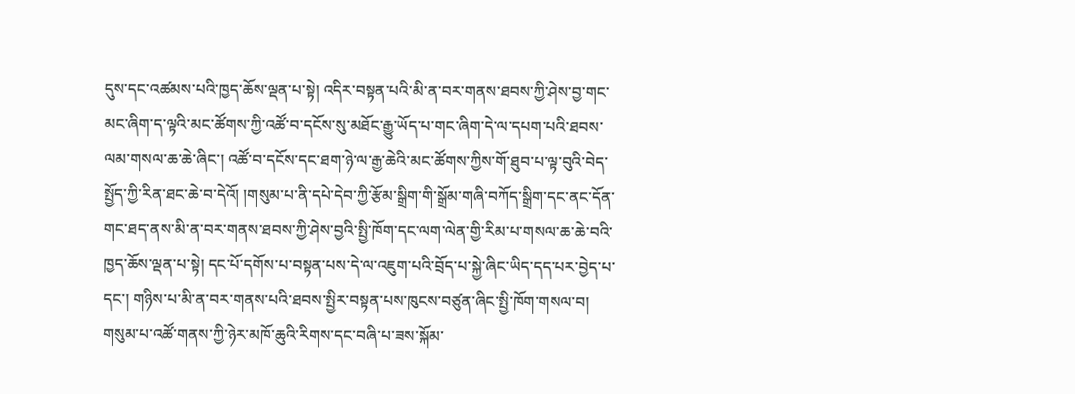དུས་དང་འཚམས་པའི་ཁྱད་ཆོས་ལྡན་པ་སྟེ། འདིར་བསྟན་པའི་མི་ན་བར་གནས་ཐབས་ཀྱི་ཤེས་བྱ་གང་མང་ཞིག་ད་ལྟའི་མང་ཚོགས་ཀྱི་འཚོ་བ་དངོས་སུ་མཐོང་རྒྱུ་ཡོད་པ་གང་ཞིག་དེ་ལ་དཔག་པའི་ཐབས་ལམ་གསལ་ཆ་ཆེ་ཞིང་། འཚོ་བ་དངོས་དང་ཐག་ཉེ་ལ་རྒྱ་ཆེའི་མང་ཚོགས་ཀྱིས་གོ་ཐུབ་པ་ལྟ་བུའི་བེད་སྤྱོད་ཀྱི་རིན་ཐང་ཆེ་བ་དེའོ། །གསུམ་པ་ནི་དཔེ་དེབ་ཀྱི་རྩོམ་སྒྲིག་གི་སྒྲོམ་གཞི་བཀོད་སྒྲིག་དང་ནང་དོན་གང་ཐད་ནས་མི་ན་བར་གནས་ཐབས་ཀྱི་ཤེས་བྱའི་སྤྱི་ཁོག་དང་ལག་ལེན་གྱི་རིམ་པ་གསལ་ཆ་ཆེ་བའི་ཁྱད་ཆོས་ལྡན་པ་སྟེ། དང་པོ་དགོས་པ་བསྟན་པས་དེ་ལ་འཇུག་པའི་བྲོད་པ་སྐྱེ་ཞིང་ཡིད་དད་པར་བྱེད་པ་དང་། གཉིས་པ་མི་ན་བར་གནས་པའི་ཐབས་སྤྱིར་བསྟན་པས་ཁུངས་བཙུན་ཞིང་སྤྱི་ཁོག་གསལ་བ། གསུམ་པ་འཚོ་གནས་ཀྱི་ཉེར་མཁོ་ཆུའི་རིགས་དང་བཞི་པ་ཟས་སྐོམ་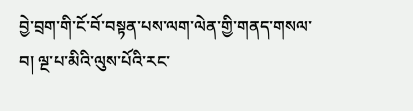བྱེ་བྲག་གི་ངོ་བོ་བསྟན་པས་ལག་ལེན་གྱི་གནད་གསལ་བ། ལྔ་པ་མིའི་ལུས་པོའི་རང་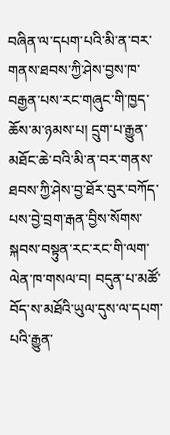བཞིན་ལ་དཔག་པའི་མི་ན་བར་གནས་ཐབས་ཀྱི་ཤེས་བྱས་ཁ་བརྒྱན་པས་རང་གཞུང་གི་ཁྱད་ཆོས་མ་ཉམས་པ། དྲུག་པ་རྒྱུན་མཐོང་ཆེ་བའི་མི་ན་བར་གནས་ཐབས་ཀྱི་ཤེས་བྱ་ཐོར་བུར་བཀོད་པས་བྱེ་བྲག་རྒན་བྱིས་སོགས་སྐབས་བསྟུན་རང་རང་གི་ལག་ལེན་ཁ་གསལ་བ། བདུན་པ་མཚོ་བོད་ས་མཐོའི་ཡུལ་དུས་ལ་དཔག་པའི་རྒྱུན་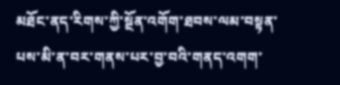མཐོང་ནད་རིགས་ཀྱི་སྔོན་འགོག་ཐབས་ལམ་བསྟན་པས་མི་ན་བར་གནས་པར་བྱ་བའི་གནད་འགག་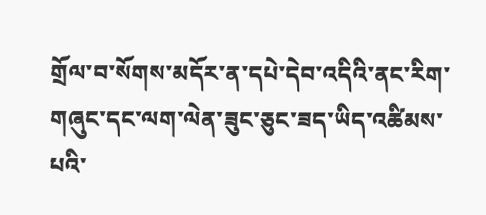གྲོལ་བ་སོགས་མདོར་ན་དཔེ་དེབ་འདིའི་ནང་རིག་གཞུང་དང་ལག་ལེན་ཟུང་ཅུང་ཟད་ཡིད་འཚིམས་པའི་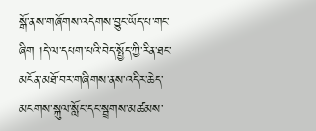སྒོ་ནས་གཞོགས་འདེགས་བྱུང་ཡོད་པ་གང་ཞིག །དེ་ལ་དཔག་པའི་བེད་སྤྱོད་ཀྱི་རིན་ཐང་མངོན་མཐོ་བར་གཞིགས་ནས་འདིར་ཆེད་མངགས་སྐུལ་སློང་དང་སྦྲགས་མཚམས་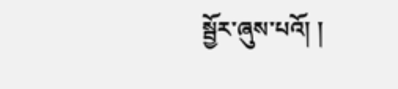སྦྱོར་ཞུས་པའོ། །